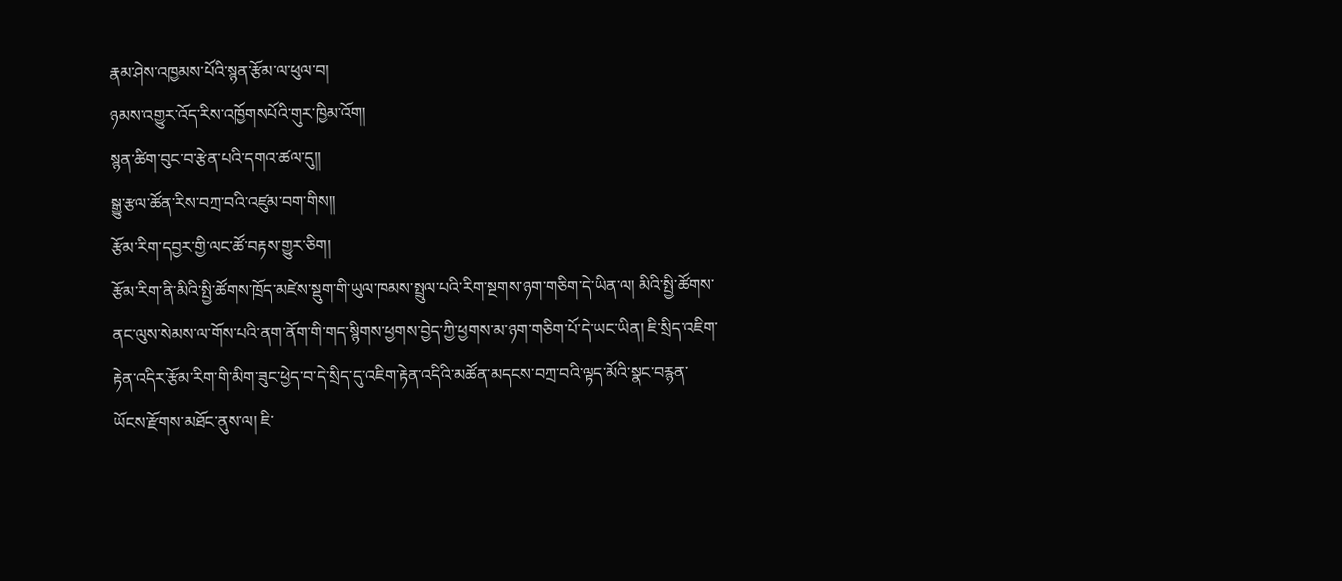རྣམ་ཤེས་འཁྱམས་པོའི་སྙན་རྩོམ་ལ་ཕུལ་བ།
ཉམས་འགྱུར་འོད་རིས་འཁྱོགསཔོའི་གུར་ཁྱིམ་འོག།
སྙན་ཚིག་བུང་བ་རྩེན་པའི་དགའ་ཚལ་དུ།།
སྒྱུ་རྩལ་ཚོན་རིས་བཀྲ་བའི་འཛུམ་བག་གིས།།
རྩོམ་རིག་དབྱར་གྱི་ལང་ཚོ་བརྟས་གྱུར་ཅིག།
རྩོམ་རིག་ནི་མིའི་སྤྱི་ཚོགས་ཁྲོད་མཛེས་སྡུག་གི་ཡུལ་ཁམས་སྤྲུལ་པའི་རིག་སྔགས་ཉག་གཅིག་དེ་ཡིན་ལ། མིའི་སྤྱི་ཚོགས་ནང་ལུས་སེམས་ལ་གོས་པའི་ནག་ནོག་གི་གད་སྙིགས་ཕྱགས་བྱེད་ཀྱི་ཕྱགས་མ་ཉག་གཅིག་པོ་དེ་ཡང་ཡིན། ཇི་སྲིད་འཇིག་རྟེན་འདིར་རྩོམ་རིག་གི་མིག་ཟུང་ཕྱེད་བ་དེ་སྲིད་དུ་འཇིག་རྟེན་འདིའི་མཚོན་མདངས་བཀྲ་བའི་ལྟད་མོའི་སྣང་བརྙན་ཡོངས་རྫོགས་མཐོང་ནུས་ལ། ཇི་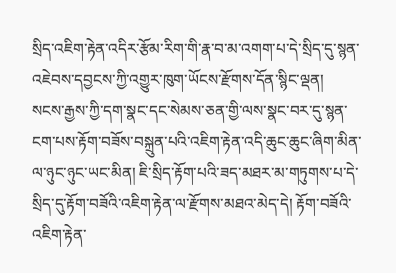སྲིད་འཇིག་རྟེན་འདིར་རྩོམ་རིག་གི་རྣ་བ་མ་འགག་པ་དེ་སྲིད་དུ་སྙན་འཇེབས་དབྱངས་ཀྱི་འགྱུར་ཁུག་ཡོངས་རྫོགས་དོན་སྙིང་ལྡན།
སངས་རྒྱས་ཀྱི་དག་སྣང་དང་སེམས་ཅན་གྱི་ལས་སྣང་བར་དུ་སྙན་ངག་པས་རྟོག་བཟོས་བསྐྲུན་པའི་འཇིག་རྟེན་འདི་ཆུང་ཆུང་ཞིག་མིན་ལ་ཉུང་ཉུང་ཡང་མིན། ཇི་སྲིད་རྟོག་པའི་ཟད་མཐར་མ་གཏུགས་པ་དེ་སྲིད་དུ་རྟོག་བཟོའི་འཇིག་རྟེན་ལ་རྫོགས་མཐའ་མེད་དེ། རྟོག་བཟོའི་འཇིག་རྟེན་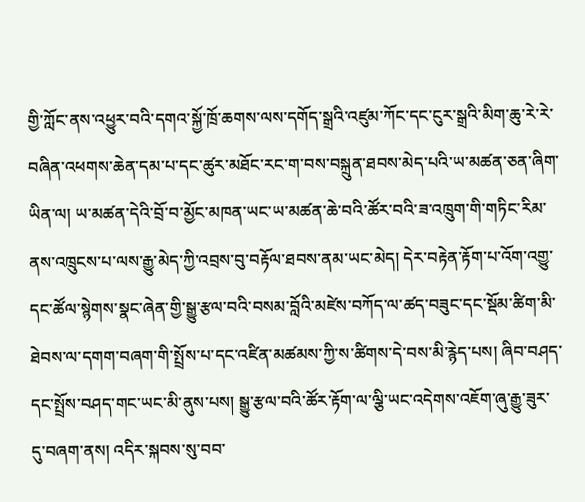གྱི་ཀློང་ནས་འཕྱུར་བའི་དགའ་སྐྱོ་ཁྲོ་ཆགས་ལས་དགོད་སྒྲའི་འཛུམ་ཀོང་དང་ངུར་སྒྲའི་མིག་ཆུ་རེ་རེ་བཞིན་འཕགས་ཆེན་དམ་པ་དང་ཚུར་མཐོང་རང་ག་བས་བསྐྲུན་ཐབས་མེད་པའི་ཡ་མཚན་ཅན་ཞིག་ཡིན་ལ། ཡ་མཚན་དེའི་བྲོ་བ་མྱོང་མཁན་ཡང་ཡ་མཚན་ཆེ་བའི་ཚོར་བའི་ཟ་འཁྲུག་གི་གཏིང་རིམ་ནས་འཁྲུངས་པ་ལས་རྒྱུ་མེད་ཀྱི་འབྲས་བུ་བརྟོལ་ཐབས་ནམ་ཡང་མེད། དེར་བརྟེན་རྟོག་པ་འོག་འགྱུ་དང་ཚོལ་སྙེགས་སྣང་ཞེན་གྱི་སྒྱུ་རྩལ་བའི་བསམ་བློའི་མཛེས་བཀོད་ལ་ཚད་བཟུང་དང་སྡོམ་ཚིག་མི་ཐེབས་ལ་དགག་བཞག་གི་སྤྲོས་པ་དང་འཛིན་མཚམས་ཀྱི་ས་ཚིགས་དེ་བས་མི་རྙེད་པས། ཞིབ་བཤད་དང་སྤྲོས་བཤད་གང་ཡང་མི་ནུས་པས། སྒྱུ་རྩལ་བའི་ཚོར་རྟོག་ལ་ལྕི་ཡང་འདེགས་འཇོག་ཞུ་རྒྱུ་ཟུར་དུ་བཞག་ནས། འདིར་སྐབས་སུ་བབ་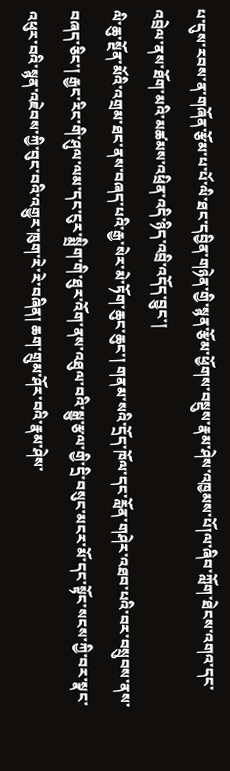པ་དུས་རབས་ན་གཞོན་རྩོམ་པ་པོ་ལི་ཐང་དབྱིན་གཉེན་གྱི་སྙན་རྩོམ་ཕྱོགས་བསྡུས་རྣམ་ཤེས་འཁྱམས་པོ།ལ་ཞིབ་ཀློག་ཐེངས་འགའ་དང་འབྲེལ་ནས་ཐོག་མའི་མཚམས་འཕྲིན་འདི་ཉིད་འབྲི་འདོད་བྱུང་།
ལི་ཆུ་སྔོན་མོའི་འགྲམ་ཐང་ནས་བཞད་པའི་རྒྱ་སེར་མེ་ཏོག་ཆུང་ཆུང་། གནམ་སའི་དྲོད་ཁོལ་དང་རློན་གཤེར་འཐབ་པའི་བར་བསྲུབས་ནས་བཞད་ཅིང་། རྒྱང་རིང་གི་ཤུལ་ལམ་དང་ངུར་སྨྲིག་གི་ཐུར་འོག་ནས་འཐུལ་བའི་སྒྱུ་རྩལ་གྱི་དྲི་བསུང་མངར་མོ་དང་སྟོང་སངས་ཀྱི་བར་སྣང་འཕུར་བའི་སྙན་འཇེབས་ཀྱི་བུང་བའི་འགྱུར་ཁུག་རེ་རེ་བཞིན། ཆག་གྲུམ་ཤོར་བའི་རྣམ་ཤེས་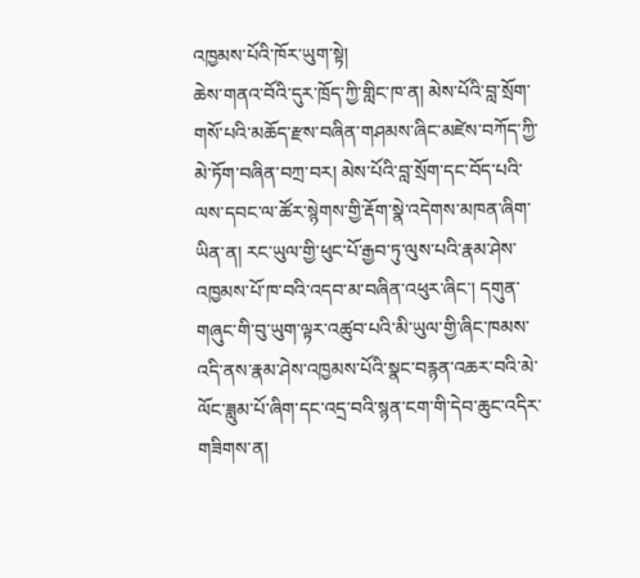འཁྱམས་པོའི་ཁོར་ཡུག་སྟེ།
ཆེས་གནའ་བོའི་དུར་ཁྲོད་ཀྱི་གླིང་ཁ་ན། མེས་པོའི་བླ་སྲོག་གསོ་པའི་མཆོད་རྫས་བཞིན་གཤམས་ཞིང་མཛེས་བཀོད་ཀྱི་མེ་ཏོག་བཞིན་བཀྲ་བར། མེས་པོའི་བླ་སྲོག་དང་བོད་པའི་ལས་དབང་ལ་ཚོར་སྙེགས་གྱི་རྡོག་སྣེ་འདེགས་མཁན་ཞིག་ཡིན་ན། རང་ཡུལ་གྱི་ཕུང་པོ་རྒྱབ་ཏུ་ལུས་པའི་རྣམ་ཤེས་འཁྱམས་པོ་ཁ་བའི་འདབ་མ་བཞིན་འཕུར་ཞིང་། དགུན་གཞུང་གི་བུ་ཡུག་ལྟར་འཚུབ་པའི་མི་ཡུལ་གྱི་ཞིང་ཁམས་འདི་ནས་རྣམ་ཤེས་འཁྱམས་པོའི་སྣང་བརྙན་འཆར་བའི་མེ་ལོང་ཟླུམ་པོ་ཞིག་དང་འདྲ་བའི་སྙན་ངག་གི་དེབ་ཆུང་འདིར་གཟིགས་ན།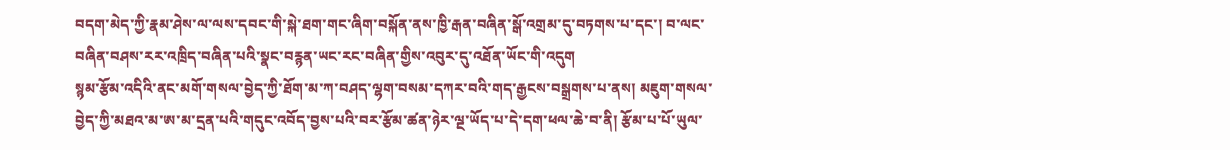བདག་མེད་ཀྱི་རྣམ་ཤེས་ལ་ལས་དབང་གི་སྐེ་ཐག་གང་ཞིག་བསྐོན་ནས་ཁྱི་རྒན་བཞིན་སྒོ་འགྲམ་དུ་བཏགས་པ་དང་། བ་ལང་བཞིན་བཤས་རར་འཁྲིད་བཞིན་པའི་སྣང་བརྙན་ཡང་རང་བཞིན་གྱིས་འབུར་དུ་འཐོན་ཡོང་གི་འདུག
སྙམ་རྩོམ་འདིའི་ནང་མགོ་གསལ་བྱེད་ཀྱི་ཐོག་མ་ཀ་བཤད་ལྷག་བསམ་དཀར་བའི་གད་རྒྱངས་བསྒྲགས་པ་ནས། མཇུག་གསལ་བྱེད་ཀྱི་མཐའ་མ་ཨ་མ་དྲན་པའི་གདུང་འབོད་བྱས་པའི་བར་རྩོམ་ཚན་ཉེར་ལྔ་ཡོད་པ་དེ་དག་ཕལ་ཆེ་བ་ནི། རྩོམ་པ་པོ་ཡུལ་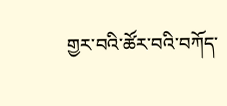གྱར་བའི་ཚོར་བའི་བཀོད་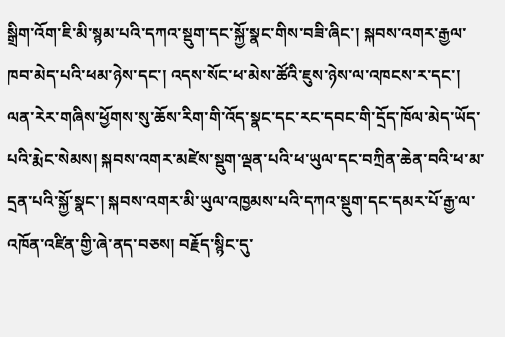སྒྲིག་འོག་ཇི་མི་སྙམ་པའི་དཀའ་སྡུག་དང་སྐྱོ་སྣང་གིས་བཟི་ཞིང་། སྐབས་འགར་རྒྱལ་ཁབ་མེད་པའི་ཕམ་ཉེས་དང་། འདས་སོང་ཕ་མེས་ཚོའི་ཇུས་ཉེས་ལ་འཁངས་ར་དང་། ལན་རེར་གཞིས་ཕྱོགས་སུ་ཆོས་རིག་གི་འོད་སྣང་དང་རང་དབང་གི་དྲོད་ཁོལ་མེད་ཡོད་པའི་རྨེང་སེམས། སྐབས་འགར་མཛེས་སྡུག་ལྡན་པའི་ཕ་ཡུལ་དང་བཀྲིན་ཆེན་བའི་ཕ་མ་དྲན་པའི་སྐྱོ་སྣང་། སྐབས་འགར་མི་ཡུལ་འཁྱམས་པའི་དཀའ་སྡུག་དང་དམར་པོ་རྒྱ་ལ་འཁོན་འཛིན་གྱི་ཞེ་ནད་བཅས། བརྗོད་སྙིང་དུ་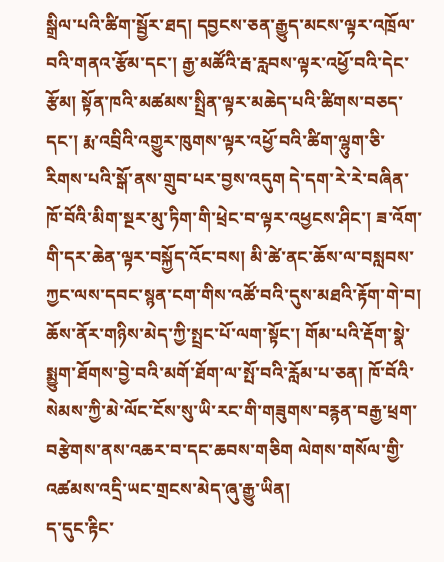སྒྲིལ་པའི་ཚིག་སྦྱོར་ཐད། དབྱངས་ཅན་རྒྱུད་མངས་ལྟར་འཁྲོལ་བའི་གནའ་རྩོམ་དང་། རྒྱ་མཚོའི་རྦ་རླབས་ལྟར་འཕྱོ་བའི་དེང་རྩོམ། སྟོན་ཁའི་མཚམས་སྤྲིན་ལྟར་མཆེད་པའི་ཚིགས་བཅད་དང་། རྨ་འབྲིའི་འགྱུར་ཁུགས་ལྟར་འཕྱོ་བའི་ཚིག་ལྷུག་ཅི་རིགས་པའི་སྒོ་ནས་གྲུབ་པར་བྱས་འདུག དེ་དག་རེ་རེ་བཞིན་ཁོ་བོའི་མིག་སྔར་མུ་ཏིག་གི་ཕྲེང་བ་ལྟར་འཕྱངས་ཤིང་། ཟ་འོག་གི་དར་ཆེན་ལྟར་བསྐྱོད་འོང་བས། མི་ཚེ་ནང་ཆོས་ལ་བསླབས་ཀྱང་ལས་དབང་སྙན་ངག་གིས་འཚོ་བའི་དུས་མཐའི་རྟོག་གེ་བ། ཆོས་ནོར་གཉིས་མེད་ཀྱི་སྤྲང་པོ་ལག་སྟོང་། གོམ་པའི་རྡོག་སྣེ་སྨྱུག་ཐོགས་བྱེ་བའི་མགོ་ཐོག་ལ་སྤོ་བའི་རློམ་པ་ཅན། ཁོ་བོའི་སེམས་ཀྱི་མེ་ལོང་ངོས་སུ་ཡི་རང་གི་གཟུགས་བརྙན་བརྒྱ་ཕྲག་བརྩེགས་ནས་འཆར་བ་དང་ཆབས་གཅིག ལེགས་གསོལ་གྱི་འཚམས་འདྲི་ཡང་གྲངས་མེད་ཞུ་རྒྱུ་ཡིན།
ད་དུང་རྟིང་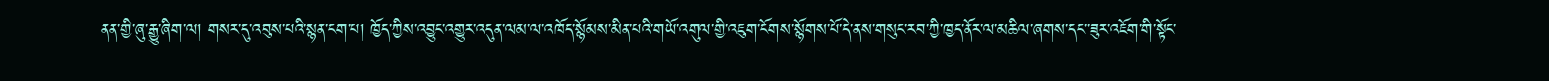ནན་གྱི་ཞུ་རྒྱུ་ཞིག་ལ། གསར་དུ་འབུས་པའི་སྙན་ངག་པ། ཁྱོད་ཀྱིས་འབྱུང་འགྱུར་འདུན་ལམ་ལ་འཁོད་སྙོམས་མིན་པའི་གཡོ་འགུལ་གྱི་འཇུག་ངོགས་སྙོགས་པོ་དེ་ནས་གསུང་རབ་ཀྱི་ཁྱད་ནོར་ལ་མཆིལ་ཞགས་དང་་ཟུར་འཇོག་གི་སྟོང་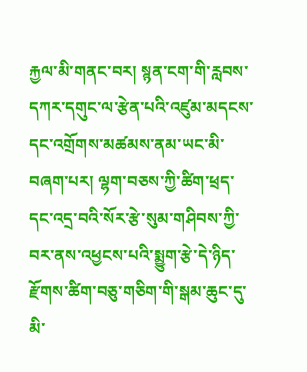རྐྱལ་མི་གནང་བར། སྙན་ངག་གི་རླབས་དཀར་དགུང་ལ་རྩེན་པའི་འཛུམ་མདངས་དང་འགྲོགས་མཚམས་ནམ་ཡང་མི་བཞག་པར། ལྷག་བཅས་ཀྱི་ཚིག་ཕྲད་དང་འདྲ་བའི་སོར་རྩེ་སུམ་གཤིབས་ཀྱི་བར་ནས་འཕྱངས་པའི་སྨྱུག་རྩེ་དེ་ཉིད་རྫོགས་ཚིག་བཅུ་གཅིག་གི་སྒམ་ཆུང་དུ་མི་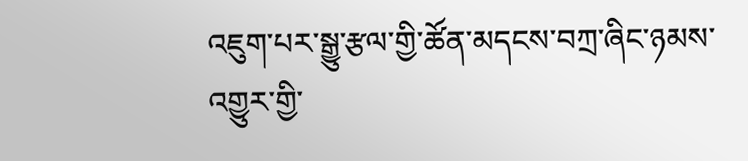འཇུག་པར་སྒྱུ་རྩལ་གྱི་ཚོན་མདངས་བཀྲ་ཞིང་ཉམས་འགྱུར་གྱི་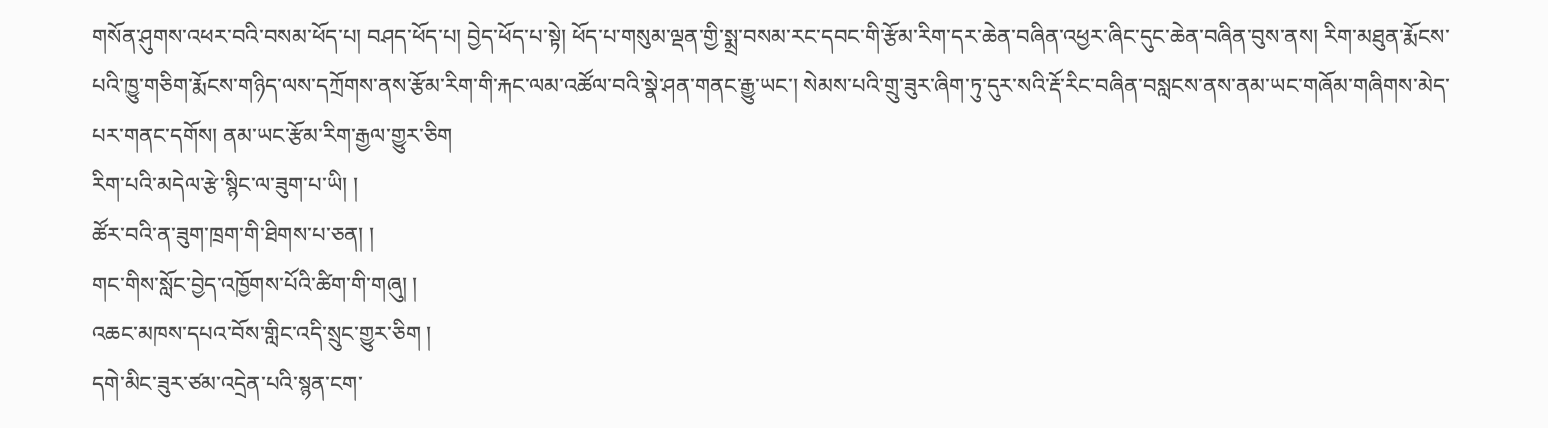གསོན་ཤུགས་འཕར་བའི་བསམ་ཕོད་པ། བཤད་ཕོད་པ། བྱེད་ཕོད་པ་སྟེ། ཕོད་པ་གསུམ་ལྡན་གྱི་སྨྲ་བསམ་རང་དབང་གི་རྩོམ་རིག་དར་ཆེན་བཞིན་འཕྱར་ཞིང་དུང་ཆེན་བཞིན་བུས་ནས། རིག་མཐུན་རྨོངས་པའི་ཁྱུ་གཅིག་རྨོངས་གཉིད་ལས་དཀྲོགས་ནས་རྩོམ་རིག་གི་རྐང་ལམ་འཚོལ་བའི་སྣེ་ཤན་གནང་རྒྱུ་ཡང་། སེམས་པའི་གྲུ་ཟུར་ཞིག་ཏུ་དུར་སའི་རྡོ་རིང་བཞིན་བསླངས་ནས་ནམ་ཡང་གཞོམ་གཞིགས་མེད་པར་གནང་དགོས། ནམ་ཡང་རྩོམ་རིག་རྒྱལ་གྱུར་ཅིག
རིག་པའི་མདེལ་རྩེ་སྙིང་ལ་ཟུག་པ་ཡི། །
ཚོར་བའི་ན་ཟུག་ཁྲག་གི་ཐིགས་པ་ཅན། །
གང་གིས་སློང་བྱེད་འཁྱོགས་པོའི་ཚིག་གི་གཞུ། །
འཆང་མཁས་དཔའ་བོས་གླིང་འདི་སྲུང་གྱུར་ཅིག །
དགེ་མིང་ཟུར་ཙམ་འདྲེན་པའི་སྙན་ངག་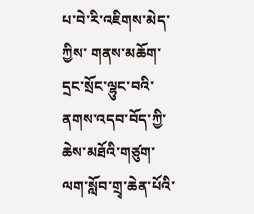པ་བེ་རི་འཇིགས་མེད་ཀྱིས་ གནས་མཆོག་དྲང་སྲོང་ལྷུང་བའི་ནགས་འདབ་བོད་ཀྱི་ཆེས་མཐོའི་གཙུག་ལག་སློབ་གྲྭ་ཆེན་པོའི་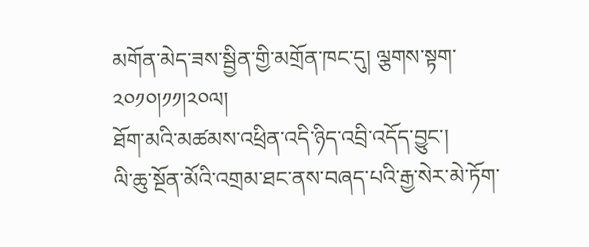མགོན་མེད་ཟས་སྦྱིན་གྱི་མགྲོན་ཁང་དུ། ལྕགས་སྟག་༢༠༡༠།༡༡།༢༠ལ།
ཐོག་མའི་མཚམས་འཕྲིན་འདི་ཉིད་འབྲི་འདོད་བྱུང་།
ལི་ཆུ་སྔོན་མོའི་འགྲམ་ཐང་ནས་བཞད་པའི་རྒྱ་སེར་མེ་ཏོག་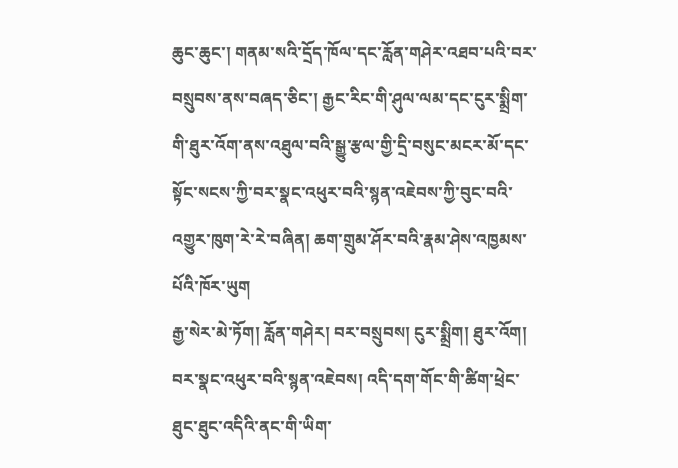ཆུང་ཆུང་། གནམ་སའི་དྲོད་ཁོལ་དང་རློན་གཤེར་འཐབ་པའི་བར་བསྲུབས་ནས་བཞད་ཅིང་། རྒྱང་རིང་གི་ཤུལ་ལམ་དང་ངུར་སྨྲིག་གི་ཐུར་འོག་ནས་འཐུལ་བའི་སྒྱུ་རྩལ་གྱི་དྲི་བསུང་མངར་མོ་དང་སྟོང་སངས་ཀྱི་བར་སྣང་འཕུར་བའི་སྙན་འཇེབས་ཀྱི་བུང་བའི་འགྱུར་ཁུག་རེ་རེ་བཞིན། ཆག་གྲུམ་ཤོར་བའི་རྣམ་ཤེས་འཁྱམས་པོའི་ཁོར་ཡུག
རྒྱ་སེར་མེ་ཏོག། རློན་གཤེར། བར་བསྲུབས། ངུར་སྨྲིག། ཐུར་འོག། བར་སྣང་འཕུར་བའི་སྙན་འཇེབས། འདི་དག་གོང་གི་ཚིག་ཕྲེང་ཐུང་ཐུང་འདིའི་ནང་གི་ཡིག་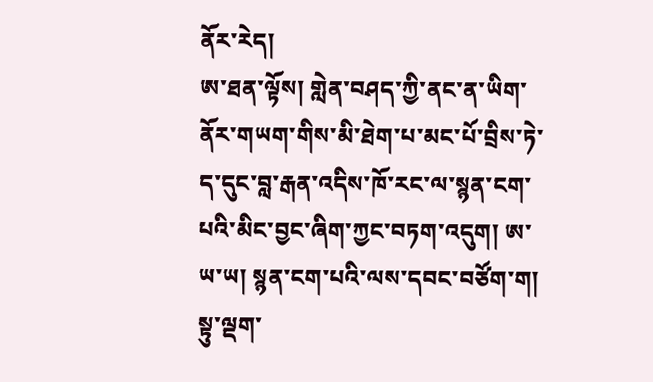ནོར་རེད།
ཨ་ཐན་ལྟོས། གླེན་བཤད་ཀྱི་ནང་ན་ཡིག་ནོར་གཡག་གིས་མི་ཐེག་པ་མང་པོ་བྲིས་ཏེ་ད་དུང་བླ་རྒན་འདིས་ཁོ་རང་ལ་སྙན་ངག་པའི་མིང་བྱང་ཞིག་ཀྱང་བཏག་འདུག། ཨ་ཡ་ཡ། སྙན་ངག་པའི་ལས་དབང་བཙོག་ག།
སྟུ་ལྡག་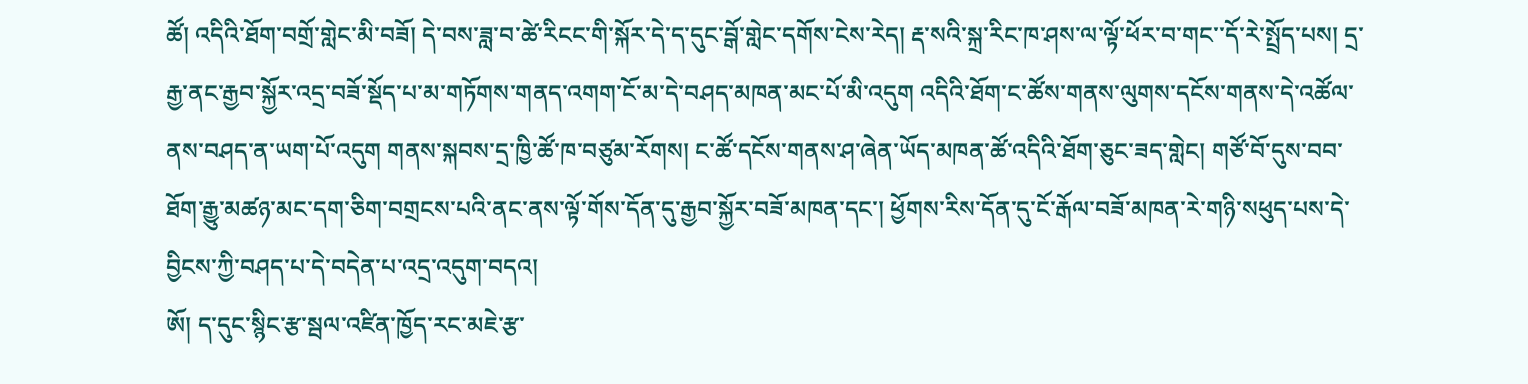ཚོ། འདིའི་ཐོག་བགྲོ་གླེང་མི་བཟོ། དེ་བས་ཟླ་བ་ཚེ་རིངང་གི་སྐོར་དེ་ད་དུང་བྒོ་གླེང་དགོས་ངེས་རེད། རྡ་སའི་སྐྲ་རིང་ཁ་ཤས་ལ་ལྟོ་ཕོར་བ་གང་་དོ་རེ་སྤྲོད་པས། དྲ་རྒྱ་ནང་རྒྱབ་སྐྱོར་འདྲ་བཟོ་སྡོད་པ་མ་གཏོགས་གནད་འགག་ངོ་མ་དེ་བཤད་མཁན་མང་པོ་མི་འདུག འདིའི་ཐོག་ང་ཚོས་གནས་ལུགས་དངོས་གནས་དེ་འཚོལ་ནས་བཤད་ན་ཡག་པོ་འདུག གནས་སྐབས་དྲ་ཁྱི་ཚོ་ཁ་བཙུམ་རོགས། ང་ཚོ་དངོས་གནས་ཤ་ཞེན་ཡོད་མཁན་ཚོ་འདིའི་ཐོག་ཅུང་ཟད་གླེང། གཙོ་བོ་དུས་བབ་ཐོག་རྒྱུ་མཚཉ་མང་དག་ཅིག་བགྲངས་པའི་ནང་ནས་ལྟོ་གོས་དོན་དུ་རྒྱབ་སྐྱོར་བཟོ་མཁན་དང་། ཕྱོགས་རིས་དོན་དུ་ངོ་རྒོལ་བཟོ་མཁན་རེ་གཉི་སཕུད་པས་དེ་བྱིངས་ཀྱི་བཤད་པ་དེ་བདེན་པ་འདྲ་འདུག་བདའ།
ཨོ། ད་དུང་སྙིང་རྩ་སྦལ་འཛིན་ཁྱོད་རང་མཇེ་རྩ་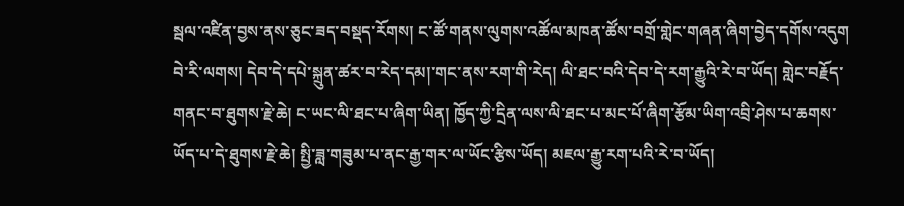སྦལ་འཛིན་བྱས་ནས་ཅུང་ཟད་བསྡད་རོགས། ང་ཚོ་གནས་ལུགས་འཚོལ་མཁན་ཚོས་བགྲོ་གླེང་གཞན་ཞིག་བྱེད་དགོས་འདུག
བེ་རི་ལགས། དེབ་དེ་དཔེ་སྐྲུན་ཚར་བ་རེད་དམ།་གང་ནས་རག་གི་རེད། ལི་ཐང་བའི་དེབ་དེ་རག་རྒྱུའི་རེ་བ་ཡོད། གླེང་བརྗོད་གནང་བ་ཐུགས་རྗེ་ཆེ། ང་ཡང་ལི་ཐང་པ་ཞིག་ཡིན། ཁྱོད་ཀྱི་དྲིན་ལས་ལི་ཐང་པ་མང་པོ་ཞིག་རྩོམ་ཡིག་འབྲི་ཤེས་པ་ཆགས་ཡོད་པ་དེ་ཐུགས་རྗེ་ཆེ། སྤྱི་ཟླ་གཟུམ་པ་ནང་རྒྱ་གར་ལ་ཡོང་རྩིས་ཡོད། མཇལ་རྒྱུ་རག་པའི་རེ་བ་ཡོད།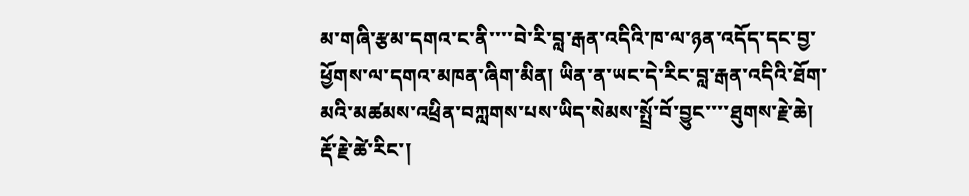མ་གཞི་རྩམ་དགའ་ང་ནི་་་་བེ་རི་བླ་རྒན་འདིའི་ཁ་ལ་ཉན་འདོད་དང་བྱ་ཕྱོགས་ལ་དགའ་མཁན་ཞིག་མིན། ཡིན་ན་ཡང་དེ་རིང་བླ་རྒན་འདིའི་ཐོག་མའི་མཚམས་འཕྲིན་བཀླགས་པས་ཡིད་སེམས་སྤྲོ་བོ་བྱུང་་་་ཐུགས་རྗེ་ཆེ།
རྡོ་རྗེ་ཚེ་རིང་།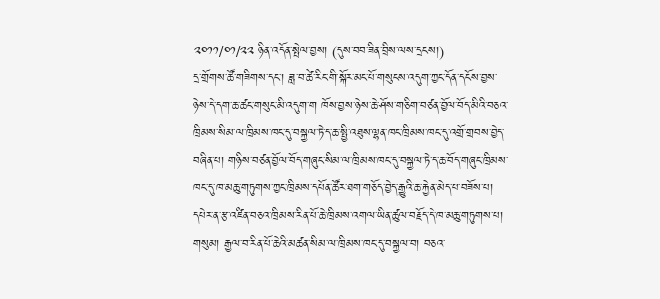༢༠༡༡/༠༡/༢༢ ཉིན་འདོན་སྤེལ་བྱས། (དུས་བབ་ཟིན་བྲིས་ལས་དྲངས།)
དྲ་གྲོགས་ཚོ་གཟིགས་དང་། ཟླ་བ་ཚེ་རིང་གི་སྐོར་མང་པོ་གསུངས་འདུག་ཀྱང་དོན་དངོས་བྱས་ཉེས་དེ་དག་ཆ་ཚང་གསུང་མི་འདུག་ག ཁོས་བྱས་ཉེས་ཆེ་ཤོས་གཅིག་བཙན་བྱོལ་བོད་མིའི་བཅའ་ཁྲིམས་སིམ་ལ་ཁྲིམས་ཁང་དུ་བསྐྱལ་ཏེ་ད་ཆ་སྤྱི་འཐུས་ལྷན་ཁང་ཁྲིམས་ཁང་དུ་འགྲོ་གྲབས་བྱེད་བཞིན་པ། གཉིས་བཙན་བྱོལ་བོད་གཞུང་སིམ་ལ་ཁྲིམས་ཁང་དུ་བསྐྱལ་ཏེ་ད་ཆ་བོད་གཞུང་ཁྲིམས་ཁང་དུ་ཁ་མཆུ་གཏུགས་ཀྱང་ཁྲིམས་དཔོན་ཚོར་ཐག་གཅོད་བྱེད་རྒྱུའི་ཆ་རྐྱེན་མེད་པ་བཟོས་པ། དཔེར་ན་རྩ་འཛིན་བཅའ་ཁྲིམས་རིན་པོ་ཆེ་ཁྲིམས་འགལ་ཡིན་ཚུལ་བརྗོད་དེ་ཁ་མཆུ་གཏུགས་པ།
གསུམ། རྒྱལ་བ་རིན་པོ་ཆེའི་མཚན་སིམ་ལ་ཁྲིམས་ཁང་དུ་བསྐྱལ་བ། བཅའ་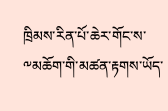ཁྲིམས་རིན་པོ་ཆེར་གོང་ས་༸མཆོག་གི་མཚན་རྟགས་ཡོད་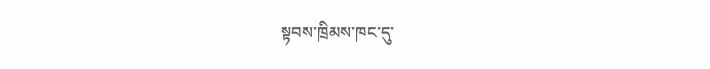སྟབས་ཁྲིམས་ཁང་དུ་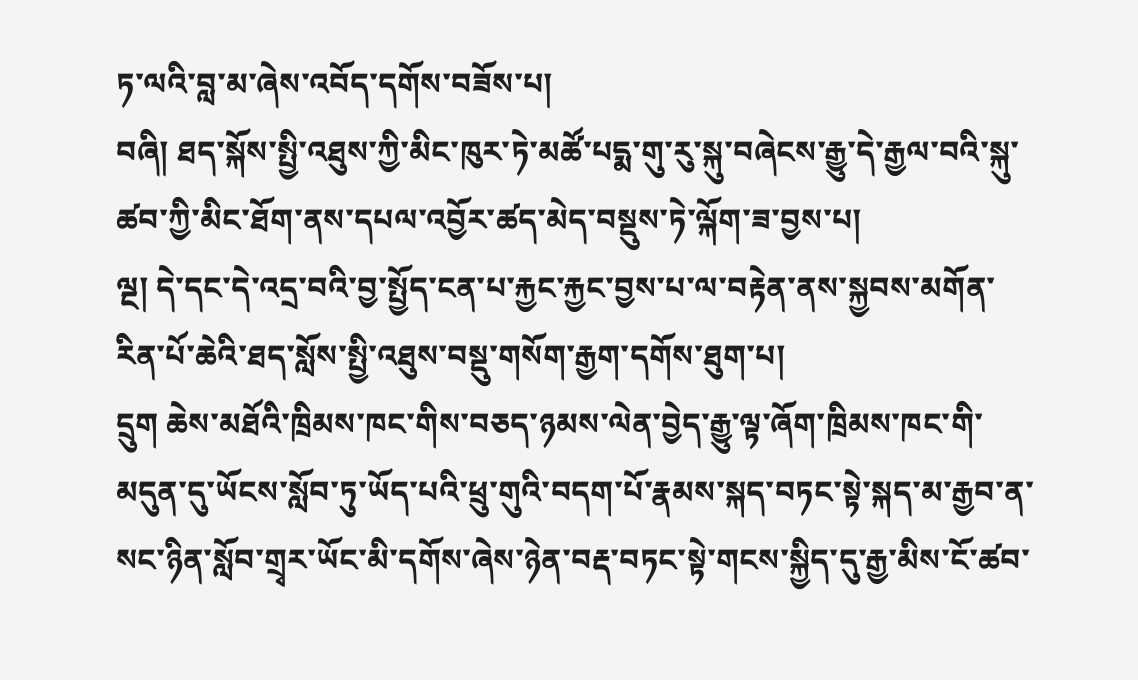ཏ་ལའི་བླ་མ་ཞེས་འབོད་དགོས་བཟོས་པ།
བཞི། ཐད་སྐོས་སྤྱི་འཐུས་ཀྱི་མིང་ཁུར་ཏེ་མཚོ་པདྨ་གུ་རུ་སྐུ་བཞེངས་རྒྱུ་དེ་རྒྱལ་བའི་སྐུ་ཚབ་ཀྱི་མིང་ཐོག་ནས་དཔལ་འབྱོར་ཚད་མེད་བསྡུས་ཏེ་ལྐོག་ཟ་བྱས་པ།
ལྔ། དེ་དང་དེ་འདྲ་བའི་བྱ་སྤྱོད་ངན་པ་རྐྱང་རྐྱང་བྱས་པ་ལ་བརྟེན་ནས་སྐྱབས་མགོན་རིན་པོ་ཆེའི་ཐད་སློས་སྤྱི་འཐུས་བསྡུ་གསོག་རྒྱག་དགོས་ཐུག་པ།
དྲུག ཆེས་མཐོའི་ཁྲིམས་ཁང་གིས་བཅད་ཉམས་ལེན་བྱེད་རྒྱུ་ལྟ་ཞོག་ཁྲིམས་ཁང་གི་མདུན་དུ་ཡོངས་སློབ་ཏུ་ཡོད་པའི་ཕྲུ་གུའི་བདག་པོ་རྣམས་སྐད་བཏང་སྟེ་སྐད་མ་རྒྱབ་ན་སང་ཉིན་སློབ་གྲྭར་ཡོང་མི་དགོས་ཞེས་ཉེན་བརྡ་བཏང་སྟེ་གངས་སྐྱིད་དུ་རྒྱ་མིས་ངོ་ཚབ་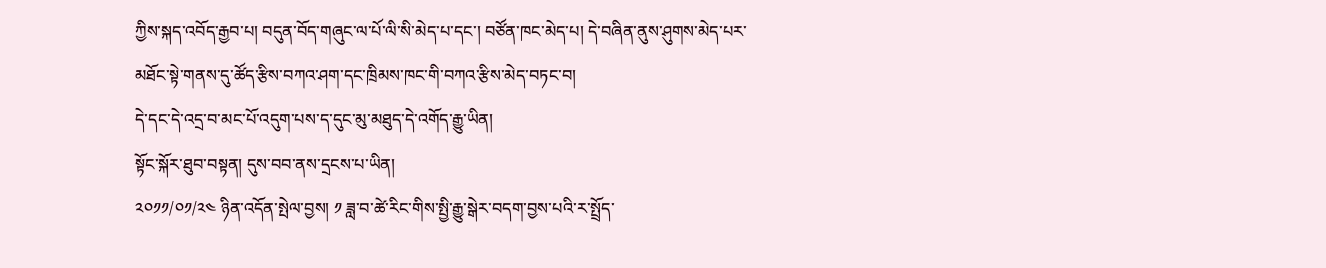ཀྱིས་སྐད་འབོད་རྒྱབ་པ། བདུན་བོད་གཞུང་ལ་པོ་ལི་སི་མེད་པ་དང་། བཙོན་ཁང་མེད་པ། དེ་བཞིན་ནུས་ཤུགས་མེད་པར་མཐོང་སྟེ་གནས་དུ་ཚོད་རྩིས་བཀའ་ཤག་དང་ཁྲིམས་ཁང་གི་བཀའ་རྩིས་མེད་བཏང་བ།
དེ་དང་དེ་འདྲ་བ་མང་པོ་འདུག་པས་ད་དུང་མུ་མཐུད་དེ་འགོད་རྒྱུ་ཡིན།
སྟོང་སྐོར་ཐུབ་བསྟན། དུས་བབ་ནས་དྲངས་པ་ཡིན།
༢༠༡༡/༠༡/༢༤ ཉིན་འདོན་སྤེལ་བྱས། ༡ ཟླ་བ་ཚེ་རིང་གིས་སྤྱི་རྒྱུ་སྒེར་བདག་བྱས་པའི་ར་སྤྲོད་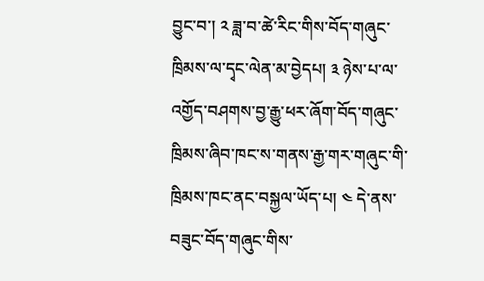བྱུང་བ་། ༢ ཟླ་བ་ཚེ་རིང་གིས་བོད་གཞུང་ཁྲིམས་ལ་དྭང་ལེན་མ་བྱེདཔ། ༣ ཉེས་པ་ལ་འགྱོད་བཤགས་བྱ་རྒྱུ་ཕར་ཞོག་བོད་གཞུང་ཁྲིམས་ཞིབ་ཁང་ས་གནས་རྒྱ་གར་གཞུང་གི་ཁྲིམས་ཁང་ནང་བསྐྱལ་ཡོད་པ། ༤ དེ་ནས་བཟུང་བོད་གཞུང་གིས་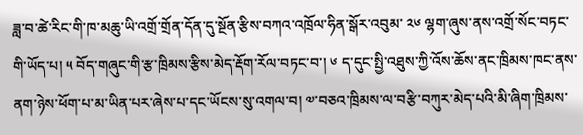ཟླ་བ་ཚེ་རིང་གི་ཁ་མཆུ་ཡི་འགྲོ་གྲོན་དོན་དུ་སྔོན་རྩིས་བཀའ་འཁྲོལ་ཧིན་སྒོར་འབུམ་ ༢༦ ལྷག་ཞུས་ནས་འགྲོ་སོང་བཏང་གི་ཡོད་པ། ༥ བོད་གཞུང་གི་རྩ་ཁྲིམས་རྩིས་མེད་རྡོག་རོལ་བཏང་བ་། ༦ ད་དུང་སྤྱི་འཐུས་ཀྱི་འོས་ཆོས་ནང་ཁྲིམས་ཁང་ནས་ནག་ཉེས་ཕོག་པ་མ་ཡིན་པར་ཞེས་པ་དང་ཡོངས་སུ་འགལ་བ། ༧་བཅའ་ཁྲིམས་ལ་བརྩི་བཀུར་མེད་པའི་མི་ཞིག་ཁྲིམས་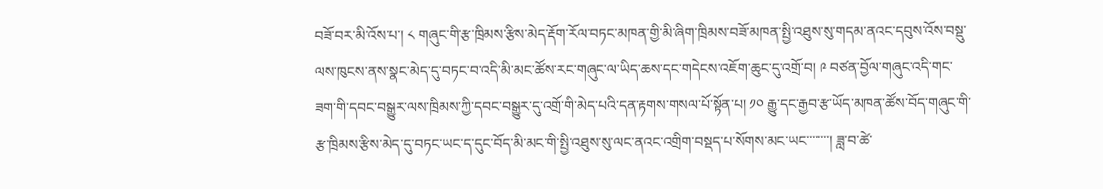བཟོ་བར་མི་འོས་པ་། ༨ གཞུང་གི་རྩ་ཁྲིམས་རྩིས་མེད་རྡོག་རོལ་བཏང་མཁན་གྱི་མི་ཞིག་ཁྲིམས་བཟོ་མཁན་སྤྱི་འཐུས་སུ་གདམ་ནའང་དབུས་འོས་བསྡུ་ལས་ཁུངས་ནས་སྣང་མེད་དུ་བཏང་བ་འདི་མི་མང་ཚོས་རང་གཞུང་ལ་ཡིད་ཆས་དང་གདེངས་འཇོག་ཆུང་དུ་འགྲོ་བ། ༩ བཙན་བྱོལ་གཞུང་འདི་གང་ཟག་གི་དབང་བསྒྱུར་ལས་ཁྲིམས་ཀྱི་དབང་བསྒྱུར་དུ་འགྲོ་གི་མེད་པའི་དན་རྟགས་གསལ་པོ་སྟོན་པ། ༡༠ རྒྱུ་དང་རྒྱབ་རྩ་ཡོད་མཁན་ཚོས་བོད་གཞུང་གི་རྩ་ཁྲིམས་རྩིས་མེད་དུ་བཏང་ཡང་ད་དུང་བོད་མི་མང་གི་སྤྱི་འཐུས་སུ་ལང་ནའང་འགྲིག་བསྡད་པ་སོགས་མང་ཡང་་་་་་་་། ཟླ་བ་ཚེ་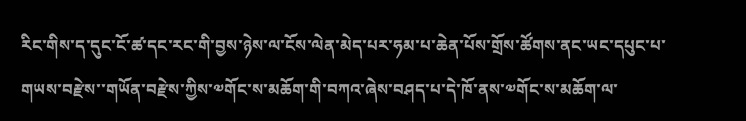རིང་གིས་ད་དུང་ངོ་ཚ་དང་རང་གི་བྱས་ཉེས་ལ་ངོས་ལེན་མེད་པར་ཧམ་པ་ཆེན་པོས་གྲོས་ཚོགས་ནང་ཡང་དཔུང་པ་གཡས་བརྫེས་་གཡོན་བརྫེས་ཀྱིས་༧གོང་ས་མཆོག་གི་བཀའ་ཞེས་བཤད་པ་དེ་ཁོ་ནས་༧གོང་ས་མཆོག་ལ་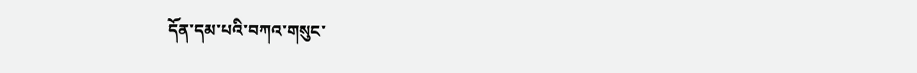དོན་དམ་པའི་བཀའ་གསུང་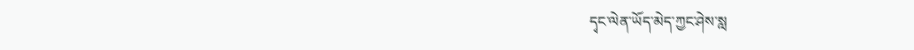དྭང་ལེན་ཡོད་མེད་ཀྱང་ཤེས་སླ